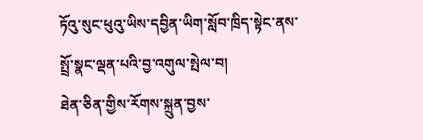ཏོའུ་སུང་ཕུའུ་ཡིས་དབྱིན་ཡིག་སློབ་ཁྲིད་སྟེང་ནས་སྤྲོ་སྣང་ལྡན་པའི་བྱ་འགུལ་སྤེལ་བ།
ཐེན་ཅིན་གྱིས་རོགས་སྐྲུན་བྱས་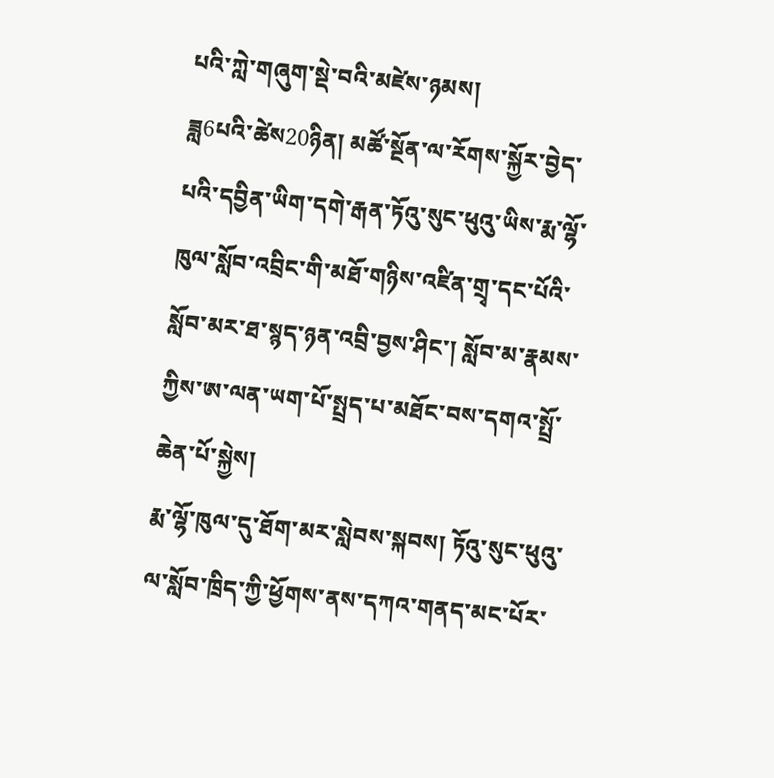པའི་ཀླེ་གཞུག་སྡེ་བའི་མཛེས་ཉམས།
ཟླ6པའི་ཚེས20ཉིན། མཚོ་སྔོན་ལ་རོགས་སྐྱོར་བྱེད་པའི་དབྱིན་ཡིག་དགེ་རྒན་ཏོའུ་སུང་ཕུའུ་ཡིས་རྨ་ལྷོ་ཁུལ་སློབ་འབྲིང་གི་མཐོ་གཉིས་འཛིན་གྲྭ་དང་པོའི་སློབ་མར་ཐ་སྙད་ཉན་འབྲི་བྱས་ཤིང་། སློབ་མ་རྣམས་ཀྱིས་ཨ་ལན་ཡག་པོ་སྤྲད་པ་མཐོང་བས་དགའ་སྤྲོ་ཆེན་པོ་སྐྱེས།
རྨ་ལྷོ་ཁུལ་དུ་ཐོག་མར་སླེབས་སྐབས། ཏོའུ་སུང་ཕུའུ་ལ་སློབ་ཁྲིད་ཀྱི་ཕྱོགས་ནས་དཀའ་གནད་མང་པོར་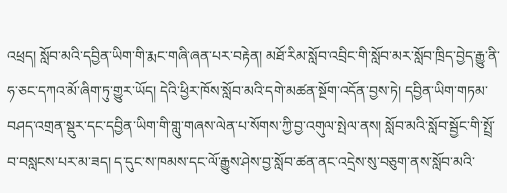འཕྲད། སློབ་མའི་དབྱིན་ཡིག་གི་རྨང་གཞི་ཞན་པར་བརྟེན། མཐོ་རིམ་སློབ་འབྲིང་གི་སློབ་མར་སློབ་ཁྲིད་བྱེད་རྒྱུ་ནི་ཧ་ཅང་དཀའ་མོ་ཞིག་ཏུ་གྱུར་ཡོད། དེའི་ཕྱིར་ཁོས་སློབ་མའི་དགེ་མཚན་སྔོག་འདོན་བྱས་ཏེ། དབྱིན་ཡིག་གཏམ་བཤད་འགྲན་སྡུར་དང་དབྱིན་ཡིག་གི་གླུ་གཞས་ལེན་པ་སོགས་ཀྱི་བྱ་འགུལ་སྤེལ་ནས། སློབ་མའི་སློབ་སྦྱོང་གི་སྤྲོ་བ་བསླངས་པར་མ་ཟད། ད་དུང་ས་ཁམས་དང་ལོ་རྒྱུས་ཤེས་བྱ་སློབ་ཚན་ནང་འདྲེས་སུ་བཅུག་ནས་སློབ་མའི་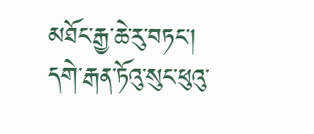མཐོང་རྒྱ་ཆེ་རུ་བཏང་།
དགེ་རྒན་ཏོའུ་སུང་ཕུའུ་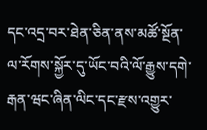དང་འདྲ་བར་ཐེན་ཅིན་ནས་མཚོ་སྔོན་ལ་རོགས་སྐྱོར་དུ་ཡོང་བའི་ལོ་རྒྱུས་དགེ་རྒན་ཝང་ཞིན་ལིང་དང་རྫས་འགྱུར་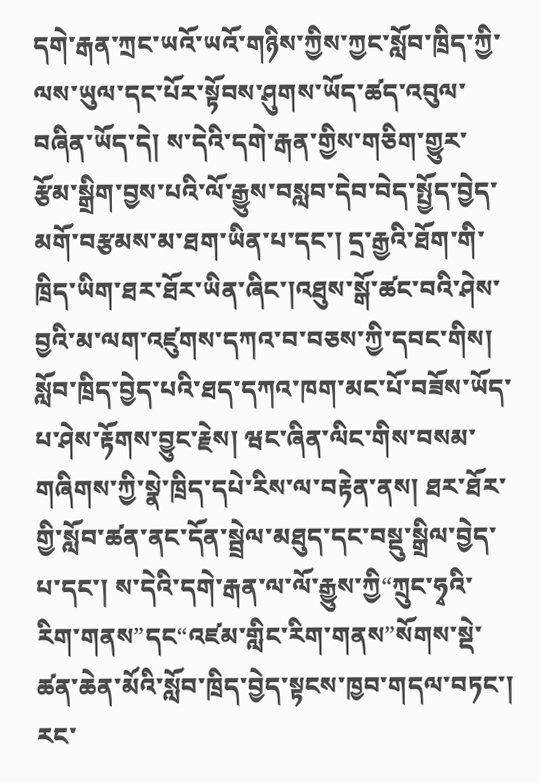དགེ་རྒན་ཀྲང་ཡའོ་ཡའོ་གཉིས་ཀྱིས་ཀྱང་སློབ་ཁྲིད་ཀྱི་ལས་ཡུལ་དང་པོར་སྟོབས་ཤུགས་ཡོད་ཚད་འབུལ་བཞིན་ཡོད་དེ། ས་དེའི་དགེ་རྒན་གྱིས་གཅིག་གྱུར་རྩོམ་སྒྲིག་བྱས་པའི་ལོ་རྒྱུས་བསླབ་དེབ་བེད་སྤྱོད་བྱེད་མགོ་བརྩམས་མ་ཐག་ཡིན་པ་དང་། དྲ་རྒྱའི་ཐོག་གི་ཁྲིད་ཡིག་ཐར་ཐོར་ཡིན་ཞིང་།འཐུས་སྒོ་ཚང་བའི་ཤེས་བྱའི་མ་ལག་འཛུགས་དཀའ་བ་བཅས་ཀྱི་དབང་གིས། སློབ་ཁྲིད་བྱེད་པའི་ཐད་དཀའ་ཁག་མང་པོ་བཟོས་ཡོད་པ་ཤེས་རྟོགས་བྱུང་རྗེས། ཝང་ཞིན་ལིང་གིས་བསམ་གཞིགས་ཀྱི་སྣེ་ཁྲིད་དཔེ་རིས་ལ་བརྟེན་ནས། ཐར་ཐོར་གྱི་སློབ་ཚན་ནང་དོན་སྦྲེལ་མཐུད་དང་བསྡུ་སྒྲིལ་བྱེད་པ་དང་། ས་དེའི་དགེ་རྒན་ལ་ལོ་རྒྱུས་ཀྱི“ཀྲུང་ཧྭའི་རིག་གནས”དང“འཛམ་གླིང་རིག་གནས”སོགས་སྡེ་ཚན་ཆེན་མོའི་སློབ་ཁྲིད་བྱེད་སྟངས་ཁྱབ་གདལ་བཏང་། རང་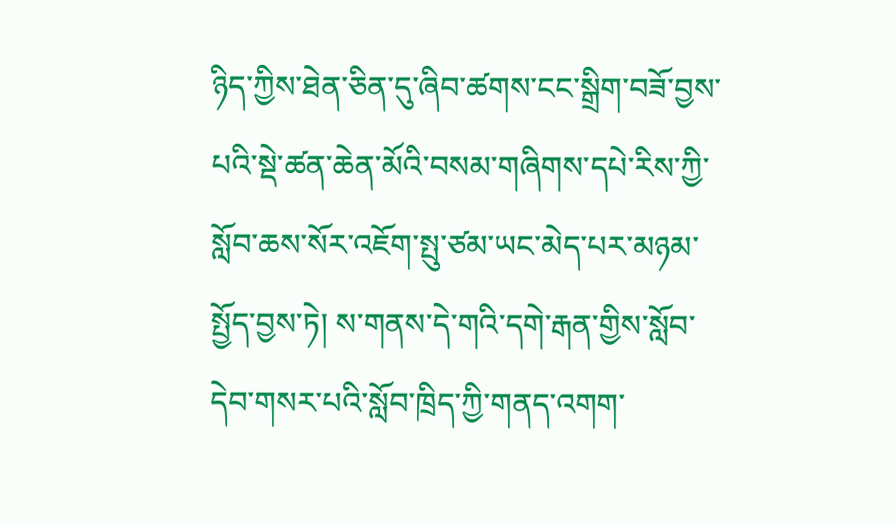ཉིད་ཀྱིས་ཐེན་ཅིན་དུ་ཞིབ་ཚགས་ངང་སྒྲིག་བཟོ་བྱས་པའི་སྡེ་ཚན་ཆེན་མོའི་བསམ་གཞིགས་དཔེ་རིས་ཀྱི་སློབ་ཆས་སོར་འཇོག་སྤུ་ཙམ་ཡང་མེད་པར་མཉམ་སྤྱོད་བྱས་ཏེ། ས་གནས་དེ་གའི་དགེ་རྒན་གྱིས་སློབ་དེབ་གསར་པའི་སློབ་ཁྲིད་ཀྱི་གནད་འགག་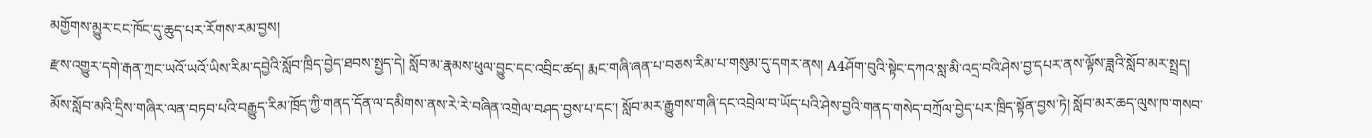མགྱོགས་མྱུར་ངང་ཁོང་དུ་ཆུད་པར་རོགས་རམ་བྱས།
རྫས་འགྱུར་དགེ་རྒན་ཀྲང་ཡའོ་ཡའོ་ཡིས་རིམ་དབྱེའི་སློབ་ཁྲིད་བྱེད་ཐབས་སྤྱད་དེ། སློབ་མ་རྣམས་ཕུལ་བྱུང་དང་འབྲིང་ཚད། རྨང་གཞི་ཞན་པ་བཅས་རིམ་པ་གསུམ་དུ་དགར་ནས། A4ཤོག་བུའི་སྟེང་དཀའ་སླ་མི་འདྲ་བའི་ཤེས་བྱ་དཔར་ནས་ལྟོས་ཟླའི་སློབ་མར་སྤྲད། མོས་སློབ་མའི་དྲིས་གཞིར་ལན་བཏབ་པའི་བརྒྱུད་རིམ་ཁྲོད་ཀྱི་གནད་དོན་ལ་དམིགས་ནས་རེ་རེ་བཞིན་འགྲེལ་བཤད་བྱས་པ་དང་། སློབ་མར་རྒྱུགས་གཞི་དང་འབྲེལ་བ་ཡོད་པའི་ཤེས་བྱའི་གནད་གསེད་བཀྲོལ་བྱེད་པར་ཁྲིད་སྟོན་བྱས་ཏེ། སློབ་མར་ཆད་ལུས་ཁ་གསབ་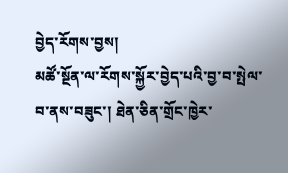བྱེད་རོགས་བྱས།
མཚོ་སྔོན་ལ་རོགས་སྐྱོར་བྱེད་པའི་བྱ་བ་སྤེལ་བ་ནས་བཟུང་། ཐེན་ཅིན་གྲོང་ཁྱེར་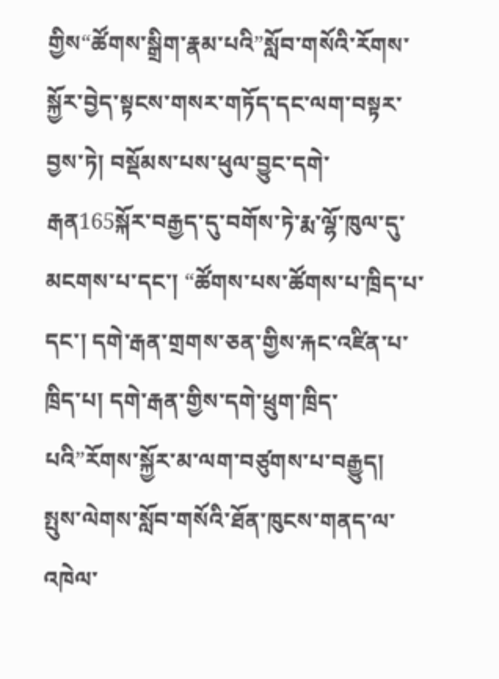གྱིས“ཚོགས་སྒྲིག་རྣམ་པའི”སློབ་གསོའི་རོགས་སྐྱོར་བྱེད་སྟངས་གསར་གཏོད་དང་ལག་བསྟར་བྱས་ཏེ། བསྡོམས་པས་ཕུལ་བྱུང་དགེ་རྒན165སྐོར་བརྒྱད་དུ་བགོས་ཏེ་རྨ་ལྷོ་ཁུལ་དུ་མངགས་པ་དང་། “ཚོགས་པས་ཚོགས་པ་ཁྲིད་པ་དང་། དགེ་རྒན་གྲགས་ཅན་གྱིས་རྐང་འཛིན་པ་ཁྲིད་པ། དགེ་རྒན་གྱིས་དགེ་ཕྲུག་ཁྲིད་པའི”རོགས་སྐྱོར་མ་ལག་བཙུགས་པ་བརྒྱུད། སྤུས་ལེགས་སློབ་གསོའི་ཐོན་ཁུངས་གནད་ལ་འཁེལ་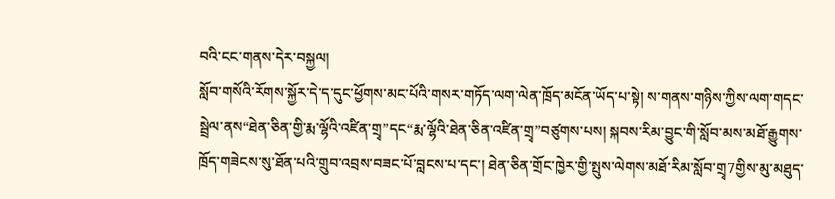བའི་ངང་གནས་དེར་བསྐྱལ།
སློབ་གསོའི་རོགས་སྐྱོར་དེ་ད་དུང་ཕྱོགས་མང་པོའི་གསར་གཏོད་ལག་ལེན་ཁྲོད་མངོན་ཡོད་པ་སྟེ། ས་གནས་གཉིས་ཀྱིས་ལག་གདང་སྦྲེལ་ནས“ཐེན་ཅིན་གྱི་རྨ་ལྷོའི་འཛིན་གྲྭ”དང“རྨ་ལྷོའི་ཐེན་ཅིན་འཛིན་གྲྭ”བཙུགས་པས། སྐབས་རིམ་བྱུང་གི་སློབ་མས་མཐོ་རྒྱུགས་ཁྲོད་གཟེངས་སུ་ཐོན་པའི་གྲུབ་འབྲས་བཟང་པོ་བླངས་པ་དང་། ཐེན་ཅིན་གྲོང་ཁྱེར་གྱི་སྤུས་ལེགས་མཐོ་རིམ་སློབ་གྲྭ7གྱིས་མུ་མཐུད་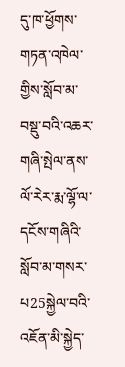དུ་ཁ་ཕྱོགས་གཏན་འཁེལ་གྱིས་སློབ་མ་བསྡུ་བའི་འཆར་གཞི་སྤེལ་ནས་ལོ་རེར་རྨ་ལྷོ་ལ་དངོས་གཞིའི་སློབ་མ་གསར་པ25སྐྱེལ་བའི་འཇོན་མི་སྐྱེད་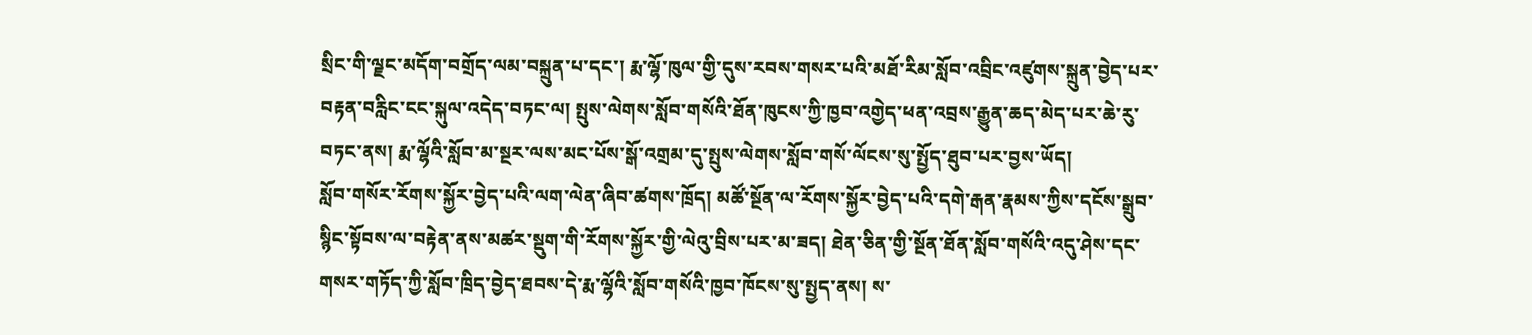སྲིང་གི་ལྗང་མདོག་བགྲོད་ལམ་བསྐྲུན་པ་དང་། རྨ་ལྷོ་ཁུལ་གྱི་དུས་རབས་གསར་པའི་མཐོ་རིམ་སློབ་འབྲིང་འཛུགས་སྐྲུན་བྱེད་པར་བརྟན་བརླིང་ངང་སྐུལ་འདེད་བཏང་ལ། སྤུས་ལེགས་སློབ་གསོའི་ཐོན་ཁུངས་ཀྱི་ཁྱབ་འགྱེད་ཕན་འབྲས་རྒྱུན་ཆད་མེད་པར་ཆེ་རུ་བཏང་ནས། རྨ་ལྷོའི་སློབ་མ་སྔར་ལས་མང་པོས་སྒོ་འགྲམ་དུ་སྤུས་ལེགས་སློབ་གསོ་ལོངས་སུ་སྤྱོད་ཐུབ་པར་བྱས་ཡོད།
སློབ་གསོར་རོགས་སྐྱོར་བྱེད་པའི་ལག་ལེན་ཞིབ་ཚགས་ཁྲོད། མཚོ་སྔོན་ལ་རོགས་སྐྱོར་བྱེད་པའི་དགེ་རྒན་རྣམས་ཀྱིས་དངོས་སྒྲུབ་སྙིང་སྟོབས་ལ་བརྟེན་ནས་མཚར་སྡུག་གི་རོགས་སྐྱོར་གྱི་ལེའུ་བྲིས་པར་མ་ཟད། ཐེན་ཅིན་གྱི་སྔོན་ཐོན་སློབ་གསོའི་འདུ་ཤེས་དང་གསར་གཏོད་ཀྱི་སློབ་ཁྲིད་བྱེད་ཐབས་དེ་རྨ་ལྷོའི་སློབ་གསོའི་ཁྱབ་ཁོངས་སུ་སྤྱད་ནས། ས་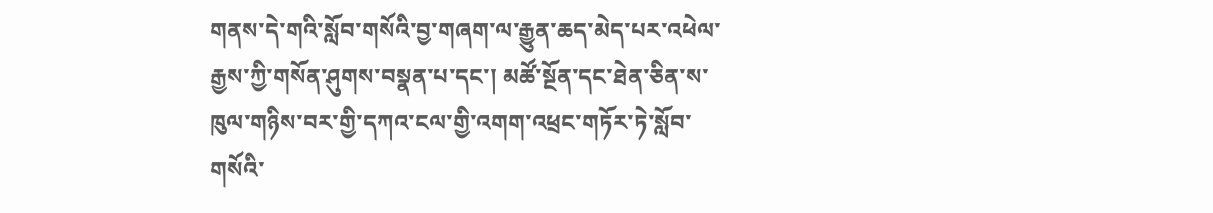གནས་དེ་གའི་སློབ་གསོའི་བྱ་གཞག་ལ་རྒྱུན་ཆད་མེད་པར་འཕེལ་རྒྱས་ཀྱི་གསོན་ཤུགས་བསྣན་པ་དང་། མཚོ་སྔོན་དང་ཐེན་ཅིན་ས་ཁུལ་གཉིས་བར་གྱི་དཀའ་ངལ་གྱི་འགག་འཕྲང་གཏོར་ཏེ་སློབ་གསོའི་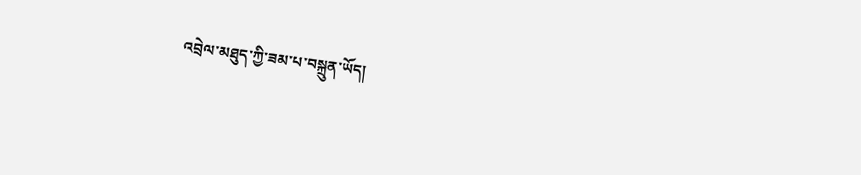འབྲེལ་མཐུད་ཀྱི་ཟམ་པ་བསྐྲུན་ཡོད།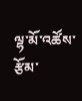ལྷ་མོ་འཚོས་རྩོམ་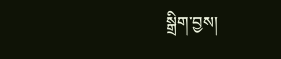སྒྲིག་བྱས།